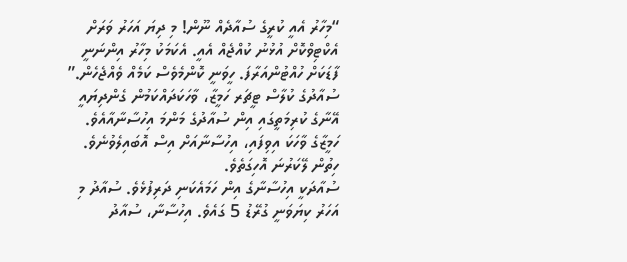“މިހާރު އެއީ ކުރީގެ ސުއާދެއް ނޫން! މި ދިޔަ އަހަރު ވަރަށް އެކްޓިވްކޮށް އުޅުނު ކުއްޖެއް އެއީ. އެކަމަކު މިހާރު އިންނަނީ ފާޑަކަށް ހުއްޓުންއަރާފަ. ހީވަނީ ކޮންމެވެސް ކަމެއް ވެއްޖެހެން.” ސުއާދުގެ ކުލާސް ޓީޗަރ ހަމީޒާ، ވާހަކަދައްކަމުން ގެންދިޔައީ އޭނާގެ ކުރިމަތީގައި އިން ސުއާދުގެ މަންމަ އިހުސާނާއާއެވެ. ހަމީޒާގެ ވާހަކަ އިވިފައި، އިހުސާނާއަށް އިސް އޮބައިލެވުނެވެ. ހިތުން ލޭކަރުނަ އޮހިގަތެވެ.
ސުއާދަކީ އިހުސާނާގެ އިން ހަމައެކަނި ދަރިފުޅެވެ. ސުއާދު މި އަހަރު ކިޔަވަނީ ގުރޭޑު 5 ގައެވެ. އިހުސާނާ، ސުއާދު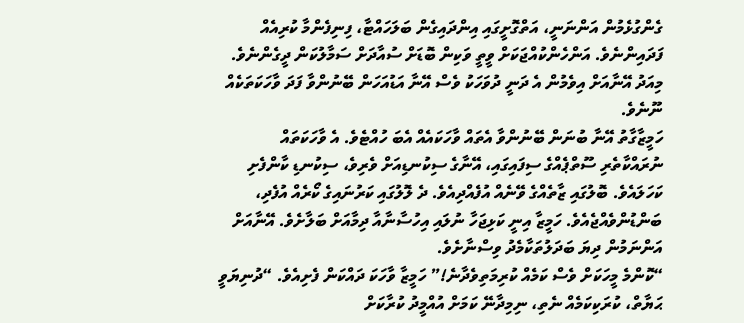ގެންގުޅެމުން އަންނަނީ، އަތްގޮށީގައި އިންދައިގެން ބަލަހައްޓާ، ފިނިފެންމާ ކުރިއެއް ފަދައިންނެވެ. އަންހެންކުއްޖަކަށް ވީތީ ވަކިން ބޮޑަށް ސުއާދަށް ސަމާލުކަން ދީގެންނެވެ. މިއަދު އޭނާއަށް އިވެމުން އެ ދަނީ ދުވަހަކު ވެސް އޭނާ އަޑުއަހަން ބޭނުންވާ ފަދަ ވާހަކަތަކެއް ނޫނެވެ.
ހަމީޒާގާތު އޭނާ ބުނަން ބޭނުންވާ އެތައް ވާހަކައެއް އެބަ ހުއްޓެވެ. އެ ވާހަކަތައް ނުރައްކާތެރި ސޫތްޕެއްގެ ސިފައިގައި، އޭނާގެ ސިކުނޑިއަށް ވެރިވެ، ސިކުނޑި ކާންފެށި ކަހަލައެވެ. ބޮލުގައި ޒާތެއްގެ ވޭނެއް އުފެއްދިއެވެ. ދެ ލޮލުގައި ކަރުނައިގެ ކޯރެއް އުފެދި، ބަންޑުންވެއްޖެއެވެ. ހަމީޒާ އިނީ ކަޅިޖަހާ ނުލައި އިހުސާނާއާ ދިމާއަށް ބަލާށެވެ. އޭނާއަށް އަންނަމުން ދިޔަ ބަދަލުތަކާމެދު ވިސްނާށެވެ.
“ކޮންމެ މީހަކަށް ވެސް ކަމެއް ކުރިމަތިވެދާނެ!” ހަމީޒާ ވާހަކަ ދައްކަން ފެށިއެވެ. “ދުނިޔަވީ ޙަޔާތް، ކުރަކިކަމެއް ނެތި، ނިމިދާނޭ ކަމަށް އުއްމީދު ކުރާކަށް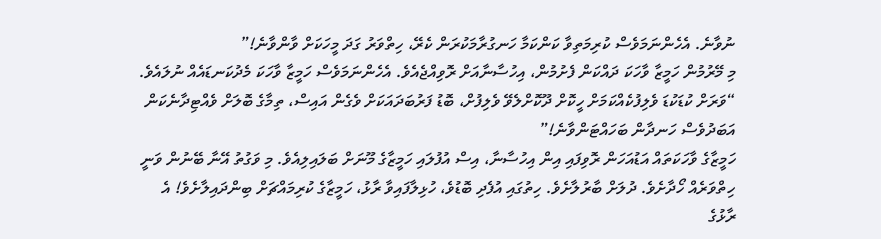ނުވާނެ. އެހެންނަމަވެސް ކުރިމަތިވާ ކަންކަމާ ހަނގުރާމަކުރަން ކެރޭ، ހިތްވަރު ގަދަ މީހަކަށް ވާންވާނެ!”
މި މޭރުމުން ހަމީޒާ ވާހަކަ ދައްކަން ފެށުމުން، އިހުސާނާއަށް ރޮވިއްޖެއެވެ. އެހެންނަމަވެސް ހަމީޒާ ވާހަކަ މެދުކަނޑައެއް ނުލައެވެ.
“ވަރަށް ކުޑަކުޑަ ވެލިފުކެއްކަމަށް ހީކޮށް ދޫކޮށްލެވޭ ވެލިފުށް، ބޮޑު ފަރުބަދައަކަށް ވެގެން އައިސް، ތިމާގެ ބޮލަށް ވެއްޓިދާނެކަން އަބަދުވެސް ހަނދާން ބަހައްޓަންވާނެ!”
ހަމީޒާގެ ވާހަކަތައް އަޑުއަހަން ރޮވިފައި އިން އިހުސާނާ، އިސް އުފުލައި ހަމީޒާގެ މޫނަށް ބަލައިލިއެވެ. މި ވަގުތު އޭނާ ބޭނުން ވަނީ ހިތްވަރެއް ހޯދާށެވެ. ދުލަށް ބާރުލާށެވެ. ހިތުގައި އުފެދި ބޮޑުވެ، ހުޅިލާފައިވާ ރާޅު، ހަމީޒާގެ ކުރިމައްޗަށް ބިންދައިލާށެވެ! އެ ރާޅުގެ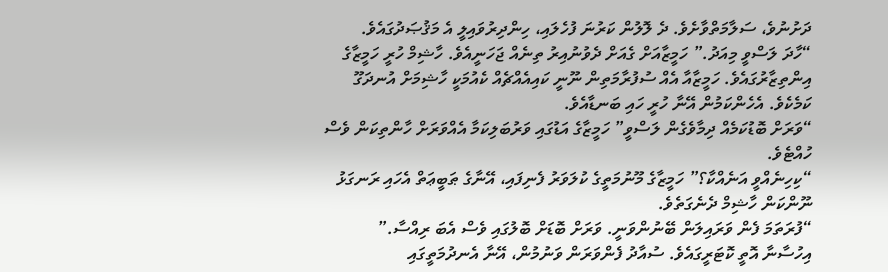ދަށުނުވެ، ސަލާމަތްވާށެވެ. ދެ ލޮލުން ކަރުނަ ފުހެލައި، ހިންދިރުވައިލީ އެ މަޤުޞަދުގައެވެ.
“ހާދަ ލަސްވީ މިއަދު.” ހަމީޒާއަށް ގެއަށް ދެވުނުއިރު ތިނެއް ޖަހަނީއެވެ. ހާޝިމް ހުރީ ހަމީޒާގެ އިންތިޒާރުގައެވެ. ހަމީޒާއާ އެއް ސުފުރާމަތިން ނޫނީ ކައިއެއްޗެއް ކެއުމަކީ ހާޝިމަށް އުނދަގޫ ކަމެކެވެ. އެހެންކަމުން އޭނާ ހުރީ ހައި ބަނޑާއެވެ.
“ވަރަށް ބޮޑުކަމެއް ދިމާވެގެން ލަސްވީ” ހަމީޒާގެ އަޑުގައި ވަރުބަލިކަމާ އެއްވަރަށް ހާންތިކަން ވެސް ހުއްޓެވެ.
“ކިހިނެއްވީ އަނެއްކާ؟” ހަމީޒާގެ މޫނުމަތީގެ ކުލަވަރު ފެނިފައި، އޭނާގެ ޠަބީޢަތް އެހައި ރަނގަޅު ނޫންކަން ހާޝިމް ދެނެގަތެވެ.
“ފުރަތަމަ ފެން ވަރައިލަން ބޭނުންވަނީ. ވަރަށް ބޮޑަށް ބޮލުގައި ވެސް އެބަ ރިއްސާ.”
އިހުސާނާ އޮތީ ކޮޓަރީގައެވެ. ސުއާދު ފެންވަރަން ވަނުމުން، އޭނާ އެނދުމަތީގައި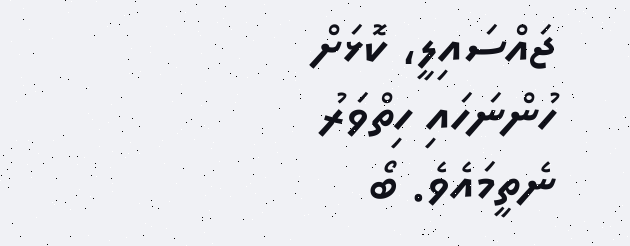ޖައްސައިލީ، ކޮޅަށް ހުންނަހައި ހިތްވަރު ނެތީމައެވެ. ބޯ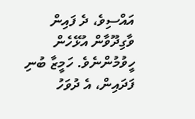އައްސިވެ، ދެ ފައިން ވާގިދޫވާން އުޅޭހެން ހީވުމުންނެވެ. ހަމީޒާ ބުނި ފަދައިން، އެ ދުވަހު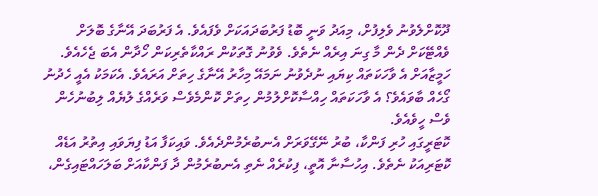ދޫކޮށްލެވުނު ވެލިފުށް، މިއަދު ވަނީ ބޮޑު ފަރުބަދައަކަށް ވެފައެވެ. އެ ފަރުބަދަ އޭނާގެ ބޮލަށް ވެއްޓޭކަށް ދެން މާ ގިނަ އިރެއް ނެތެވެ. ވެވުނު ގޮތަކުން ރައްކާތެރިކަން ހޯދާން އެބަ ޖެހެއެވެ. ހަމީޒާއަށް އެ ވާހަކަތައް ކިޔައި ނުދެވުނު ނަމައޭ މިހާރު އޭނާގެ ހިތަށް އަރައެވެ. އެކަމަކު އެއީ ހެދުނު ގޯހެއް ބާވައެވެ؟ އެ ވާހަކަތައް ހިއްސާކޮށްލުމުން ހިތަށް ކޮންމެވެސް ވަރެއްގެ ލުޔެއް ލިބުނުހެން ވެސް ހީވެއެވެ.
ކޮޓަރީގައި ހުރި ފަންކާ، ބުރު ނޭގޭވަރަށް އެނބުރެމުންދެއެވެ. ވައިކަފާ އަޑު ފިޔަވައި އިތުރު އަޑެއް ކޮޓަރިއަކު ނެތެވެ. އިހުސާނާ އޮތީ، ފިކުރެއް ނެތި އެނބުރެމުން ދާ ފަންކާއަށް ބަލަހައްޓައިގެން،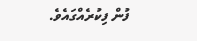ފުން ފިކުރެއްގައެވެ.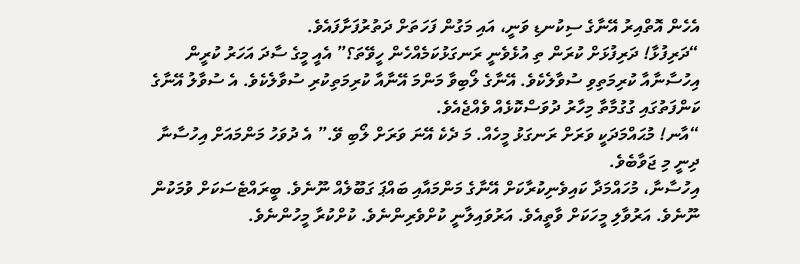އެހެން އޮތްއިރު އޭނާގެ ސިކުނޑި ވަނީ، އައި މަގުން ފަހަތަށް ދަތުރުފަށާފައެވެ.
“ދަރިފުޅާ! ދަރިފުޅަށް ކުރަން ތި އުޅެވެނީ ރަނގަޅުކަމެއްހެން ހީވޭތަ؟” އެއީ މީގެ ސާދަ އަހަރު ކުރީން އިހުސާނާއާ ކުރިމަތިވި ސުވާލެކެވެ. އޭނާގެ ލޯބިވާ މަންމަ އޭނާއާ ކުރިމަތިކުރި ސުވާލެކެވެ. އެ ސުވާލު އޭނާގެ ކަންފަތުގައި ގުގުމާތާ މިހާރު ދުވަސްކޮޅެއް ވެއްޖެއެވެ.
“އާނ! މުޙައްމަދަކީ ވަރަށް ރަނގަޅު މީހެއް. މަ ދެކެ އޭނަ ވަރަށް ލޯބި ވޭ.” އެ ދުވަހު މަންމައަށް އިހުސާނާ ދިނީ މި ޖަވާބެވެ.
އިހުސާނާ، މުހައްމަދާ ކައިވެނިކުރާކަށް އޭނާގެ މަންމައާއި ބައްޕަ ގަބޫލެއް ނޫނެވެ. ބީރައްޓެސަކަށް ވުމަކުން ނޫނެވެ. އަރުވާލި މީހަކަށް ވާތީއެވެ. އަރުވައިލާނީ ކުށްވެރިންނެވެ. ކުށްކުރާ މީހުންނެވެ.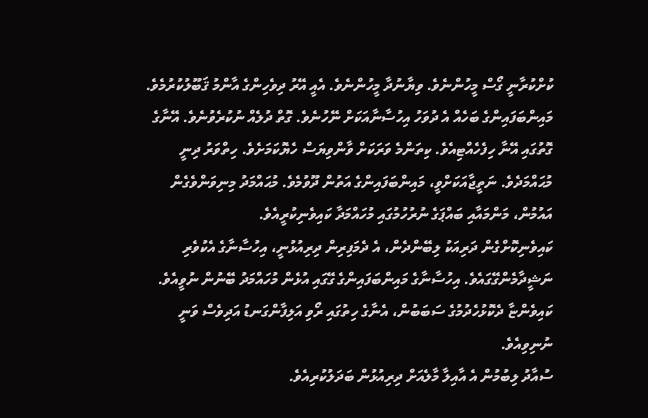ކުށްކުރާނީ ގޯސް މީހުންނެވެ. ވިޔާނުދާ މީހުންނެވެ. އެއީ އޭރު ދިވެހިންގެ އާންމު ޤަބޫލުކުރުމެވެ.
މައިންބަފައިންގެ ބަހެއް އެ ދުވަހު އިހުސާނާއަކަށް ނޭހުނެވެ. ގޮތް ދުލެއް ނުކުރެވުނެވެ. އޭނާގެ ގޮތުގައި އޭނާ ހިފެހެއްޓިއެވެ. ކިތަންމެ ވަރަކަށް ވާންވިޔަސް ހެޔޮކަމަށެވެ. ހިތްވަރު ދިނީ މުޙައްމަދެވެ. ނަތީޖާއަކަށްވީ، މައިންބަފައިންގެ އަތުން ދޫވުމެވެ. މުޙައްމަދު މިނިވަންވެގެން އައުމުން، މަންމައާއި ބައްޕަގެ ނުރުހުމުގައި މުހައްމަދާ ކައިވެނިކުރީއެވެ.
ކައިވެނިކޮށްގެން ދަރިއަކު ލިބޭންދެން، އެ ދެމަފިރިން ދިރިއުޅުނީ، އިހުސާނާގެ އެކުވެރި ނަޝީދާމެންގޭގައެވެ. އިހުސާނާގެ މައިންބަފައިންގެ ގޭގައި އުޅެން މުހައްމަދު ބޭނުން ނުވީއެވެ. ކައިވެންޏާ ދެކޮޅުހެދުމުގެ ސަބަބުން، އެނާގެ ހިތުގައި ރޯވި އަލިފާންގަނޑު އަދިވެސް ވަނީ ނުނިވިއެވެ.
ސުއާދު ލިބުމުން އެ އާއިލާ މާލެއަށް ދިރިއުޅުން ބަދަލުކުރިއެވެ.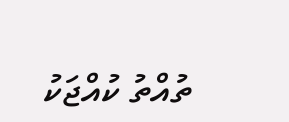ތުއްތު ކުއްޖަކު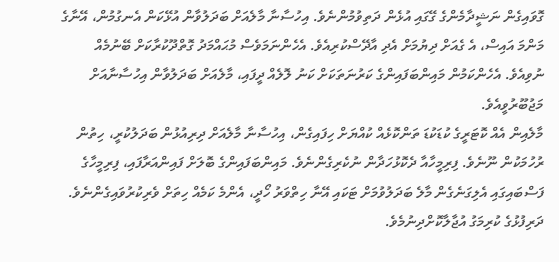ގޮވައިގެން ނަޝީދާމެންގެ ގޭގައި އުޅެން ދަތިވުމުންނެވެ. އިހުސާނާ މާލެއަށް ބަދަލުވާން އުޅޭކަން އެނގުމުން، އޭނާގެ މަންމަ އައިސް، އެ ގެއަށް ދިޔުމަށް އެދި އާދޭސްކުރިއެވެ. އެހެންނަމަވެސް މުޙައްމަދު ގޮތްދޫކުރާކަށް ބޭނުމެއް ނުވިއެވެ. އެހެންކަމުން މައިންބަފައިންގެ ކަރުނަތަކަށް ކަނު ލޮލެއް ދީފައި، މާލެއަށް ބަދަލުވާން އިހުސާނާއަށް މަޖުބޫރުވީއެވެ.
މާލެއިން އެއް ކޮޓަރީގެ ކުޑަކުޑަ ތަންކޮޅެއް ކުއްޔަށް ހިފައިގެން، އިހުސާނާ މާލެއަށް ދިރިއުޅުން ބަދަލުކުރީ، ހިތުން ރުހުމަކުން ނޫނެވެ. ފިރިމީހާއާ ދެކޮޅުހަދާން ނުކެރިގެންނެވެ. މައިންބަފައިންގެ ބޮލަށް ފައިންއަރާފައި، ފިރިމީހާގެ ފަސްބައިގައި އެލިގަނެގެން މާލެ ބަދަލުވުމަށް ޓަކައި އޭނާ ހިތްވަރު ހޯދީ، އެންމެ ކަމެއް ހިތަށް ވެރިކުރުވައިގެންނެވެ. ދަރިފުޅުގެ ކުރިމަގު އުޖާލާކޮށްދިނުމެވެ.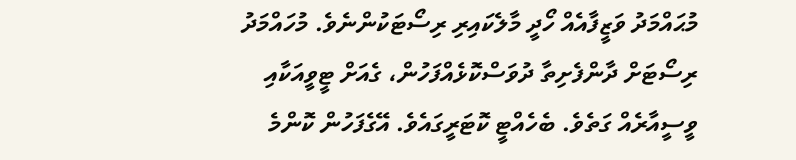މުޙައްމަދު ވަޒީފާއެއް ހޯދީ މާލެކައިރި ރިސޯޓަކުންނެވެ. މުހައްމަދު ރިސޯޓަށް ދާންފެށިތާ ދުވަސްކޮޅެއްފަހުން، ގެއަށް ޓީވީއަކާއި ވީސީއާރެއް ގަތެވެ. ބެހެއްޓީ ކޮޓަރީގައެވެ. އޭގެފަހުން ކޮންމެ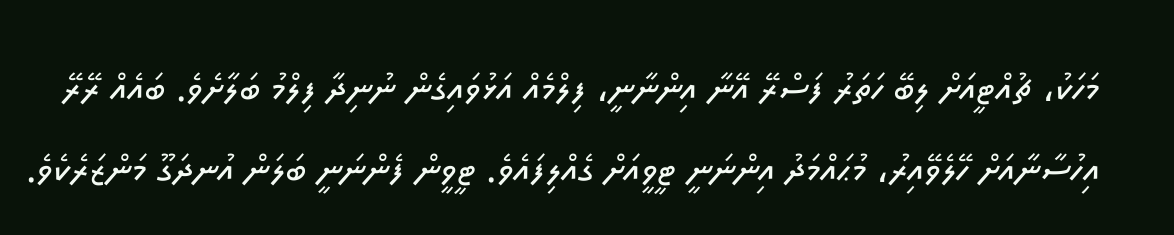މަހަކު، ޗުއްޓީއަށް ލިބޭ ހަތަރު ފަސްރޭ އޭނާ އިންނާނީ، ފިލްމެއް އަޅުވައިގެން ނުނިދާ ފިލްމު ބަލާށެވެ. ބައެއް ރޭރޭ އިހުސާނާއަށް ހޭލެވޭއިރު، މުޙައްމަދު އިންނަނީ ޓީވީއަށް ގެއްލިފައެވެ. ޓީވީން ފެންނަނީ ބަލަން އުނދަގޫ މަންޒަރެކެވެ.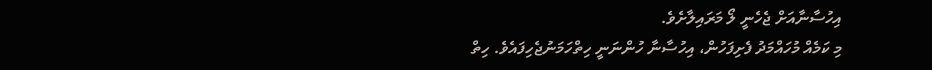އިހުސާނާއަށް ޖެހެނީ ލޯ މަރައިލާށެވެ.
މި ކަމެއް މުހައްމަދު ފެށިފަހުން، އިހުސާނާ ހުންނަނީ ހިތްހަމަނުޖެހިފައެވެ. ހިތް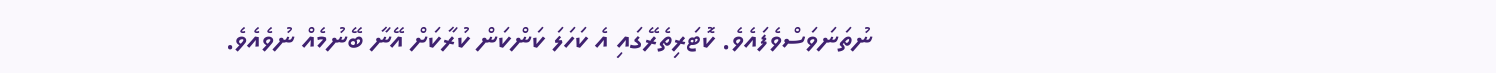ނުތަނަވަސްވެފައެވެ. ކޮޓަރިތެރޭގައި އެ ކަހަލަ ކަންކަން ކުރާކަށް އޭނާ ބޭނުމެއް ނުވެއެވެ.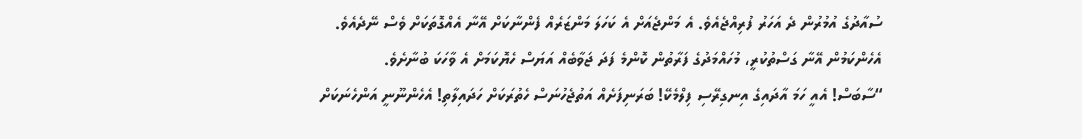ސުއާދުގެ އުމުރުން ދެ އަހަރު ފުރިއްޖެއެވެ. އެ މަންޖެއަށް އެ ކަހަލަ މަންޒަރެއް ފެންނާކަށް އޭނާ އެއްގޮތަކަށް ވެސް ނޭދެއެވެ. އެހެންކަމުން އޭނާ ގަސްތުކުރީ، މުހައްމަދުގެ ފަރާތުން ކޮންމެ ފަދަ ޖަވާބެއް އަޔަސް ހެޔޮކަމަށް އެ ވާހަކަ ބުނާށެވެ.
“ސާބަސް! އެއީ ހަމަ އާދައިގެ އިނގިރޭސި ފިލްމެކޭ! ބަރަނިފަށެއް އަތުޖެހުނަސް ހެތުރަކަށް ހަދައިލާތި! އެހެންނޫނީ އަންހެނަކަށް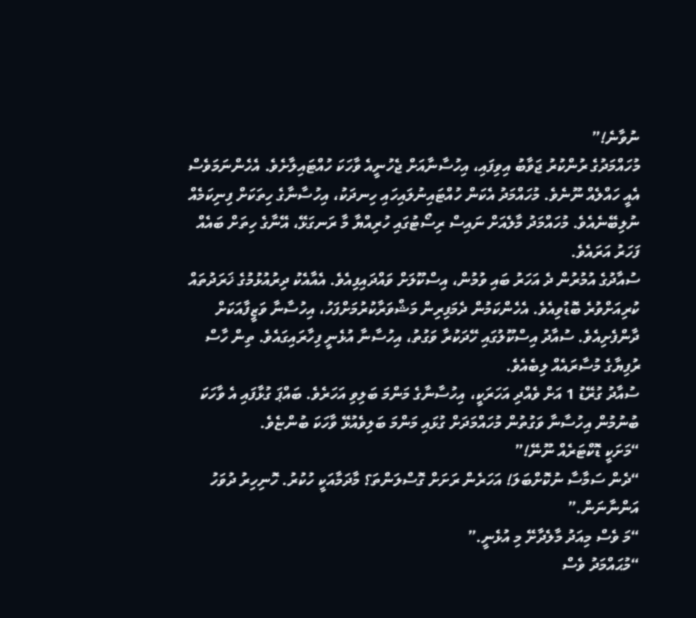ނުވާނެ!”
މުހައްމަދުގެ ރުންކުރު ޖަވާބު އިވިފައި، އިހުސާނާއަށް ޖެހުނީއެ ވާހަކަ ހުއްޓައިލާށެވެ. އެހެންނަމަވެސް އެއީ ހައްލެއް ނޫނެވެ. މުހައްމަދު އެކަން ހުއްޓައިނުލައިހައި ހިނދަކު، އިހުސާނާގެ ހިތަކަށް ފިނިކަމެއް ނުލިބޭނެއެވެ. މުހައްމަދު މާލެއަށް ނައިސް ރިސޯޓުގައި ހުރިއްޔާ މާ ރަނގަޅޭ، އޭނާގެ ހިތަށް ބައެއް ފަހަރު އަރައެވެ.
ސުއާދުގެ އުމުރުން ދެ އަހަރު ބައި ވުމުން، އިސްކޫލަށް ވައްދައިފިއެވެ. އެއާއެކު ދިރުއުޅުމުގެ ޚަރަދުތައް ކުރިއަށްވުރެ ބޮޑުވިއެވެ. އެހެންކަމުން ދެމަފިރިން މަޝްވަރާކުރުމަށްފަހު، އިހުސާނާ ވަޒީފާއަކަށް ދާންފެށިއެވެ. ސުއާދު އިސްކޫލުގައި ހޭދަކުރާ ވަގުތު، އިހުސާނާ އުޅެނީ ފިހާރައިގައެވެ. ތިން ހާސް ރުފިޔާގެ މުސާރައެއް ލިބެއެވެ.
ސުއާދު ގުރޭޑު 1 އަށް ވެއްދި އަހަރަކީ، އިހުސާނާގެ މަންމަ ބަލިވި އަހަރެވެ. ބައްޕަ ގުޅާފައި އެ ވާހަކަ ބުނުމުން އިހުސާނާ ވަގުތުން މުހައްމަދަށް ގުޅައި މަންމަ ބަލިވެއުޅޭ ވާހަކަ ބުންޏެވެ.
“މަށަކީ ޑޮކްޓަރެއް ނޫނޭ!”
“ދެން ސަމާސާ ނުކޮށްބަލަ! އަހަރެން ރަށަށް ގޮސްލަންތަ؟ މާދަމާއަކީ ހުކުރު. ހޮނިހިރު ދުވަހު އަންނާނަން.”
“މަ ވެސް މިއަދު މާލެދާށޭ މި އުޅެނީ.”
“މުޙައްމަދު ވެސް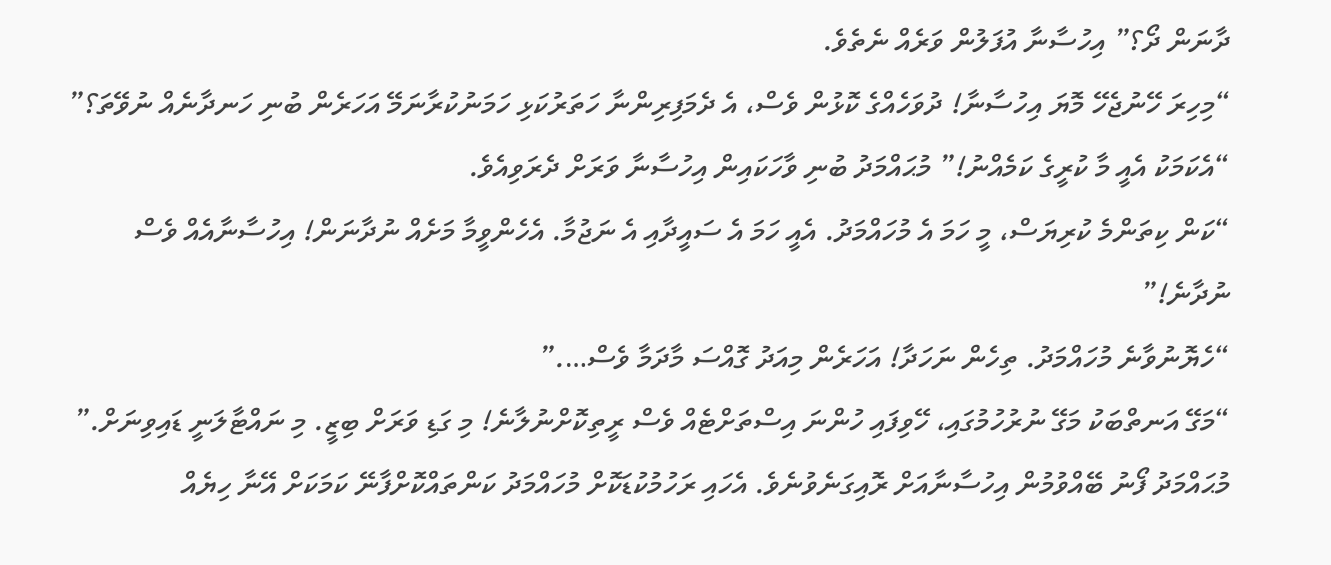ދާނަން ދޯ؟” އިހުސާނާ އުފަލުން ވަރެއް ނެތެވެ.
“މިހިރަ ހޭނުޖެހޭ މޮޔަ އިހުސާނާ! ދުވަހެއްގެ ކޮޅުން ވެސް، އެ ދެމަފިރިންނާ ހަތަރުކަޅި ހަމަނުކުރާނަމޭ އަހަރެން ބުނި ހަނދާނެއް ނުވޭތަ؟”
“އެކަމަކު އެއީ މާ ކުރީގެ ކަމެއްނު!” މުޙައްމަދު ބުނި ވާހަކައިން އިހުސާނާ ވަރަށް ދެރަވިއެވެ.
“ކަން ކިތަންމެ ކުރިޔަސް، މީ ހަމަ އެ މުހައްމަދު. އެއީ ހަމަ އެ ސައީދާއި އެ ނަޖުމާ. އެހެންވީމާ މަށެއް ނުދާނަން! އިހުސާނާއެއް ވެސް ނުދާނެ!”
“ހެޔޮނުވާނެ މުހައްމަދު. ތިހެން ނަހަދާ! އަހަރެން މިއަދު ގޮއްސަ މާދަމާ ވެސް….”
“މަގޭ އަނތްބަކު މަގޭ ނުރުހުމުގައި، ހޭވިފައި ހުންނަ އިސްތަށްޓެއް ވެސް ރީތިކޮށްނުލާނެ! މި ގަޑި ވަރަށް ބިޒީ. މި ނައްޓާލަނީ ޑައިވިނަށް.”
މުޙައްމަދު ފޯނު ބޭއްވުމުން އިހުސާނާއަށް ރޮއިގަނެވުނެވެ. އެހައި ރަހުމުކުޑަކޮށް މުހައްމަދު ކަންތައްކޮށްފާނޭ ކަމަކަށް އޭނާ ހިޔެއް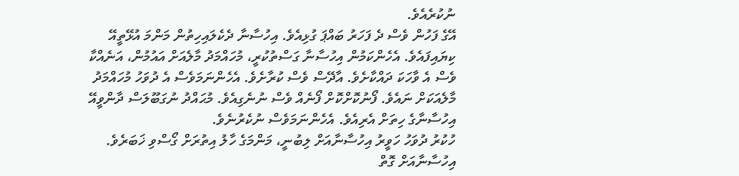ނުކުރެއެވެ.
އޭގެ ފަހުން ވެސް ދެ ފަހަރު ބައްޕަ ގުޅިއެވެ. އިހުސާނާ ދެކެލައިހިތުން މަންމަ އުޅޭތީއޭ ކިޔައިފައެވެ. އެހެންކަމުން އިހުސާނާ ގަސްތުކުރީ، މުހައްމަދު މާލެއަށް އައުމުން، އަނެއްކާ ވެސް އެ ވާހަކަ ދައްކާށެވެ. އާދޭސް ވެސް ކުރާށެވެ. އެހެންނަމަވެސް އެ ދުވަހު މުހައްމަދު މާލެއަކަށް ނައެވެ. ފޯނުކޮށްކޮށް ފޯނެއް ވެސް ނުނެގިއެވެ. މުޙައްދު ނުގަބޫލަސް ދާންވީއޭ އިހުސާނާގެ ހިތަށް އެރިއެވެ. އެހެންނަމަވެސް ނުކެރުނެވެ.
ހުކުރު ދުވަހު ހަވީރު އިހުސާނާއަށް ލިބުނީ، މަންމަގެ ހާލު އިތުރަށް ގޯސްވި ޚަބަރެވެ. އިހުސާނާއަށް ގޮތް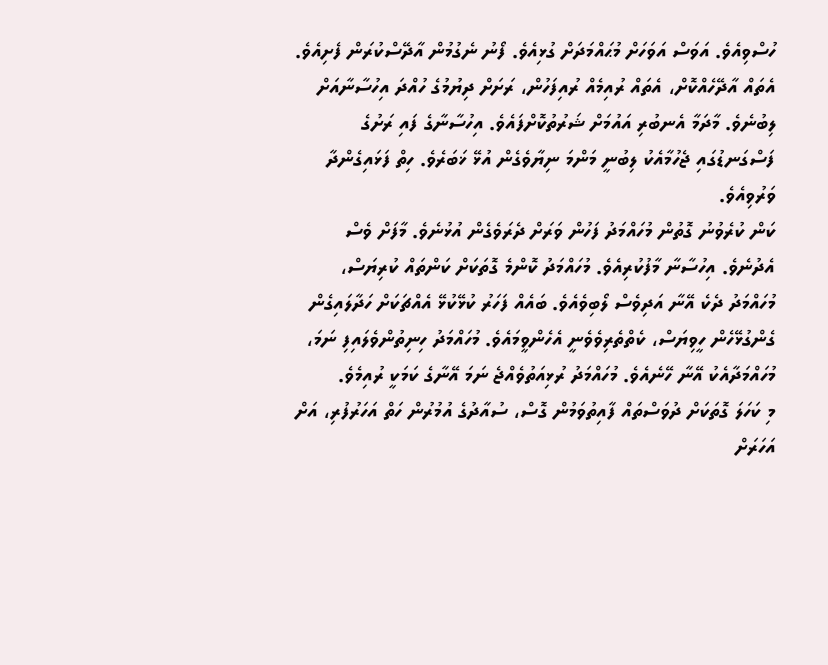ހުސްވިއެވެ. އަވަސް އަވަހަށް މުޙައްމަދަށް ގުޅިއެވެ. ފޯނު ނެގުމުން އާދޭސްކުރަން ފެށިއެވެ. އެތައް އާދޭހެއްކޮށް، އެތައް ރުއިމެއް ރުއިފަހުން، ރަށަށް ދިޔުމުގެ ހުއްދަ އިހުސާނާއަށް ލިބުނެވެ. މާދަމާ އެނބުރި އައުމަށް ޝަރުތުކޮށްފައެވެ. އިހުސާނާގެ ފައި ރަށުގެ ފަސްގަނޑުގައި ޖެހުމާއެކު ލިބުނީ މަންމަ ނިޔާވެގެން އުޅޭ ޚަބަރެވެ. ހިތް ފަޅައިގެންދާ ވަރުވިއެވެ.
ކަން ކުރެވުނު ގޮތުން މުހައްމަދު ފަހުން ވަރަށް ދެރަވެގެން އުޅުނެވެ. މާފަށް ވެސް އެދުނެވެ. އިހުސާނާ މާފުކުރިއެވެ. މުހައްމަދު ކޮންމެ ގޮތަކަށް ކަންތައް ކުރިޔަސް، މުހައްމަދު ދެކެ އޭނާ އަދިވެސް ލޯބިވެއެވެ. ބައެއް ފަހަރު ކުޅޭކުޅޭ އެއްޗަކަށް ހަދާލައިގެން ގެންގުޅޭހެން ހީވިޔަސް، ކެތްތެރިވެވެނީ އެހެންވީމައެވެ. މުހައްމަދު ހިނިތުންވެލައިފި ނަމަ، މުހައްމަދާއެކު އޭނާ ހޭނެއެވެ. މުހައްމަދު ރުޅިއަތުވެއްޖެ ނަމަ އޭނާގެ ކަމަކީ ރުއިމެވެ.
މި ކަހަލަ ގޮތަކަށް ދުވަސްތައް ފާއިތުވަމުން ގޮސް، ސުއާދުގެ އުމުރުން ހަތް އަހަރުފުރި، އަށް އަހަރަށް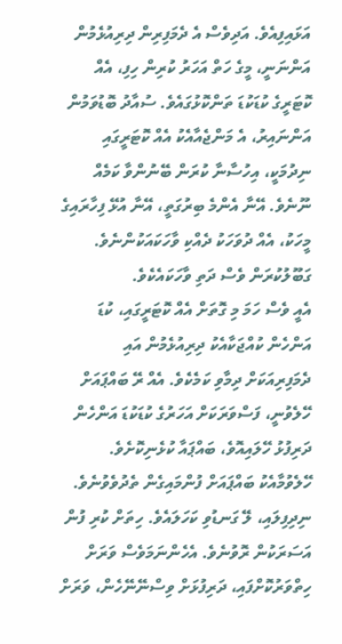އަޅައިފިއެވެ. އަދިވެސް އެ ދެމަފިރިން ދިރިއުޅެމުން އަންނަނީ، މީގެ ހަތް އަހަރު ކުރިން ހިފި، އެއް ކޮޓަރީގެ ކުޑަކުޑަ ތަންކޮޅުގައެވެ. ސުއާދު ބޮޑުވަމުން އަންނައިރު، އެ މަންޖެއާއެކު އެއް ކޮޓަރީގައި ނިދުމަކީ، އިހުސާނާ ކުރަން ބޭނުންވާ ކަމެއް ނޫނެވެ. އޭނާ އެންމެ ބިރުގަތީ، އޭނާ އުޅޭ ފިހާރައިގެ މީހަކު، އެއް ދުވަހަކު ދެއްކި ވާހަކައަކުންނެވެ. ގަބޫލުކުރަން ވެސް ދަތި ވާހަކައެކެވެ.
އެއީ ވެސް ހަމަ މި ގޮތަށް އެއް ކޮޓަރީގައި، ކުޑަ އަންހެން ކުއްޖަކާއެކު ދިރިއުޅެމުން އައި ދެމަފިރިއަކަށް ދިމާވި ކަމެކެވެ. އެއް ރޭ ބައްޕައަށް ހޭލެވުނީ، ފަސްވަރަކަށް އަހަރުގެ ކުޑަކުޑަ އަންހެން ދަރިފުޅު ހޭލައިއޮވެ، ބައްޕައާ ކުޅެނިކޮށެވެ. ހޭލެވުމާއެކު ބައްޕައަށް ފުންމައިގެން ތެދުވެވުނެވެ. ނިދިފިލައި، ލޭ ގަނޑުވި ކަހަލައެވެ. ހިތަށް ކުރި ފުން އަސަރަކުން ރޮވުނެވެ. އެހެންނަމަވެސް ވަރަށް ހިތްވަރުކޮށްފައި، ދަރިފުޅަށް ވިސްނޭނޭހެން، ވަރަށް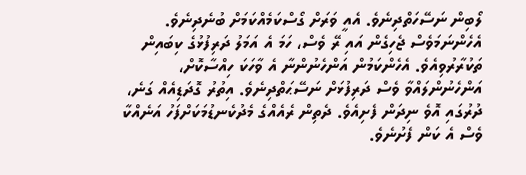ލޯބިން ނަސޭހަތްދިނެވެ. އެއީ ވަރަށް ގޯސްކަމެއްކަމަށް ބުނެދިނެވެ. އެހެންނަމަވެސް ޖެހިގެން އައި ރޭ ވެސް، ހަމަ އެ އަމަލު ދަރިފުޅުގެ ކިބައިން ތަކުރާރުވިއެވެ. އެހެންކަމުން އަންހެނުންނާ އެ ވާހަކަ ހިއްސާކޮށް، އަންހެނުންލައްވާ ވެސް ދަރިފުޅަށް ނަސޭޙަތްދިނެވެ. އިތުރު ގޮދަޑިއެއް ގަނެ، ދުރުގައި އޮވެ ނިދަން ފެށިއެވެ. ދެތިން ރެއެއްގެ މެދުކެނޑުމަކަށްފަހު އަނެއްކާ ވެސް އެ ކަން ފެށުނެވެ.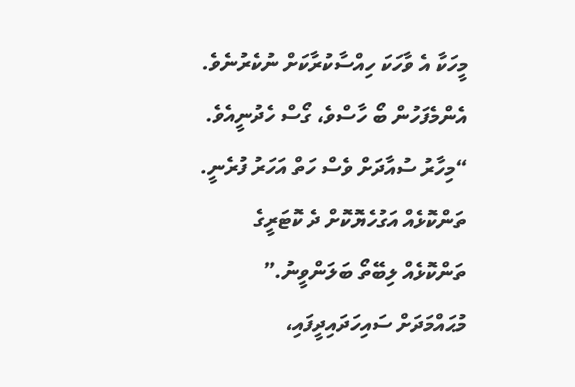މީހަކާ އެ ވާހަކަ ހިއްސާކުރާކަށް ނުކެރުނެވެ. އެންމެފަހުން ބޯ ހާސްވެ، ގޯސް ހެދުނީއެވެ.
“މިހާރު ސުއާދަށް ވެސް ހަތް އަހަރު ފުރެނީ. ތަންކޮޅެއް އަގުހެޔޮކޮށް ދެ ކޮޓަރީގެ ތަންކޮޅެއް ލިބޭތޯ ބަލަންވީނު.” މުޙައްމަދަށް ސައިހަދައިދީފައި،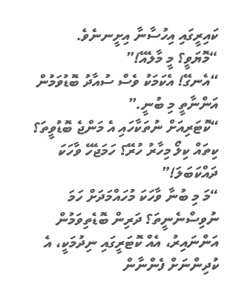ކައިރީގައި އިހުސާނާ އިށީނނެވެ.
“މޮޔަވީ؟ މީ މާލެއޭ!”
“އެނގޭ! އެކަމަކު ވެސް ސުއާދު ބޮޑުވަމުން އަންނާތީ މި ބުނީ.”
“ކޮޓަރިއަށް ނުތަކާހައި އެ މަންޖެ ބޮޑުވީތަ؟ ކިތައް ކިލޯ މިހާރު ހުރޭ؟ ހަމަޖެހޭ ވާހަކަ ދައްކަބަލަ!”
“މަ މި ބުނާ ވާހަކަ މުހައްމަދަށް ހަމަ ނުވިސްނެނީތަ؟ ދަރިން ބޮޑެތިވަމުން އަންނައިރު، އެއް ކޮޓަރީގައި ނިދުމަކީ، އެ ކުދިންނަށް ފެންނާން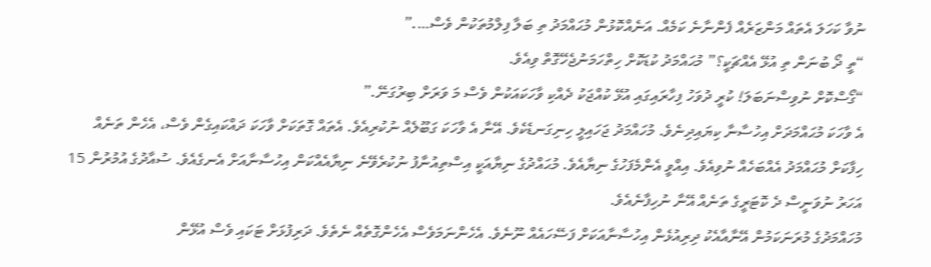ނުވާ ކަހަލަ އެތައް މަންޒަރެއް ފެންނާނެ ކަމެއް. އަނެއްކޮޅުން މުޙައްމަދު ތި ބަލާ ފިލްމުތަކުން ވެސް….”
“ތީ ދޯ ބުނަން ތި އުޅޭ އެއްޗަކީ؟” މުޙައްމަދު ކުޑަކޮށް ހިތްހަމަނުޖެހޭގޮތް ވިއެވެ.
“ގޯސްކޮށް ނުވިސްނަބަލަ! ކުރީ ދުވަހު ފިހާރައިގައި އުޅޭ ކުއްޖަކު ދެއްކި ވާހަކައަކުން ވެސް މަ ވަރަށް ބިރުގަނޭ.”
އެ ވާހަކަ މުޙައްމަދަށް އިހުސާނާ ކިޔައިދިނެވެ. މުހައްމަދު ޖަހައިލީ ހިނިގަނޑެކެވެ. އޭނާ އެ ވާހަކަ ގަބޫލެއް ނުކުރިއެވެ. އެތައް ގޮތަކަށް ވާހަކަ ދައްކައިގެން ވެސް، އެހެން ތަނެއް ހިފާކަށް މުޙައްމަދު އެއްބަހެއް ނުވިއެވެ. އިއްވީ އެންމެފަހުގެ ނިޔާއެވެ. މުޙައްދުގެ ނިޔާއަކީ އިސްތިއުނާފު ނުކުރެވޭނެ ނިޔާއެއްކަން އިހުސާނާއަށް އެނގެއެވެ. ސުއާދުގެ އުމުރުން 15 އަހަރު ނުވަނީސް ދެ ކޮޓަރީގެ ތަނެއް އޭނާ ނުހިފާނެއެވެ.
މުހައްމަދުގެ މުރަނަކަމުން އޭނާއާއެކު ދިރިއުޅެން އިހުސާނާއަކަށް ފަސޭހައެއް ނޫނެވެ. އެހެންނަމަވެސް އެހެންގޮތެއް ނެތެވެ. ދަރިފުޅަށް ޓަކައި ވެސް އުޅޭން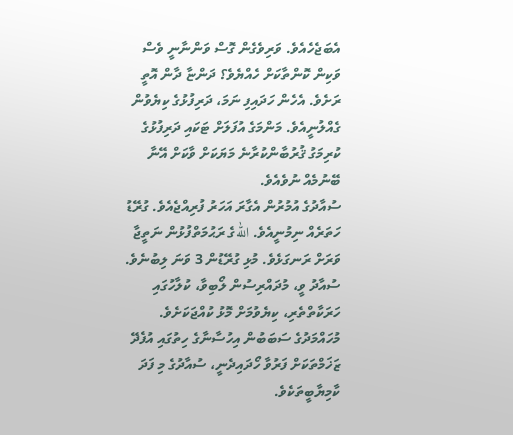އެބަޖެހެއެވެ. ވަރިވެގެން ގޮސް ވަންނާނީ ވެސް ވަކިން ކޮންތާކަށް ހެއްޔެވެ؟ ދަންޏާ ދާން އޮތީ ރަށެވެ. އެހެން ހަދައިފި ނަމަ، ދަރިފުޅުގެ ކިޔެވުން ގެއްލުނީއެވެ. މަންމަގެ އުފަލަށް ޓަކައި ދަރިފުޅުގެ ކުރިމަގު ޤުރުބާންކުރާނެ މަޔަކަށް ވާކަށް އޭނާ ބޭނުމެއް ނުވެއެވެ.
ސުއާދުގެ އުމުރުން އެގާރަ އަހަރު ފުރިއްޖެއެވެ. ގުރޭޑު ހަތަރެއް ނިމުނީއެވެ. اللهގެ ރަޙުމަތްފުޅުން ނަތީޖާ ވަރަށް ރަނގަޅެވެ. މުޅި ގުރޭޑުން 3 ވަނަ ލިބުނެވެ. ސުއާދު ވީ، މުދައްރިސުން ލޯބިވާ، ކުލާހުގައި ހަރަކާތްތެރި، ކިޔެވުމަށް މޮޅު ކުއްޖަކަށެވެ. މުހައްމަދުގެ ސަބަބުން އިހުސާނާގެ ހިތުގައި އުފެދޭ ޒަޚަމްތަކަށް ފަރުވާ ހޯދައިދެނީ، ސުއާދުގެ މި ފަދަ ކާމިޔާބީތަކެވެ.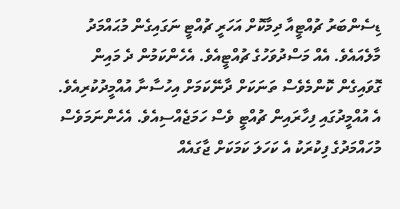ޑިސެންބަރު ޗުއްޓީއާ ދިމާކޮށް އަހަރީ ޗުއްޓީ ނަގައިގެން މުޙައްމަދު މާލެއައެވެ. އެއް މަސްދުވަހުގެ ޗުއްޓީއެވެ. އެހެންކަމުން ދެ މައިން ގޮވައިގެން ކޮންމެވެސް ތަނަކަށް ދާނޭކަމަށް އިހުސާނާ އުއްމީދުކުރިއެވެ. އެ އުއްމީދުގައި ފިހާރައިން ޗުއްޓީ ވެސް ހަމަޖެއްސިއެވެ. އެހެންނަމަވެސް މުހައްމަދުގެ ފިކުރަކު އެ ކަހަލަ ކަމަކަށް ޖާގައެއް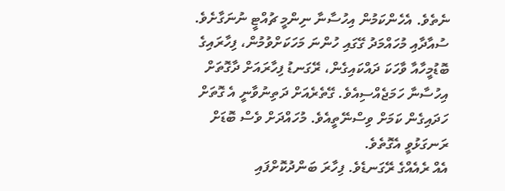ނެތެވެ. އެހެންކަމުން އިހުސާނާ ނިންމީ ޗުއްޓީ ނުނަގާށެވެ.
ސުއާދާއި މުހައްމަދު ގޭގައި ހުންނަ މަހަކަށްވުމުން، ފިހާރައިގެ ބޮޑުމީހާއާ ވާހަކަ ދައްކައިގެން، ރޭގަނޑު ފިހާރައަށް ދާގޮތަށް އިހުސާނާ ހަމަޖެއްސިއެވެ. ގޭތެރެއަށް ދަތިނުވާނީ އެ ގޮތަށް ހަދައިގެން ކަމަށް ވިސްނޭތީއެވެ. މުހައްދަށް ވެސް ބޮޑަށް ރަނގަޅުވީ އެގޮތެވެ.
އެއް ރެއެއްގެ ރޭގަނޑެވެ. ފިހާރަ ބަންދުކޮށްފައި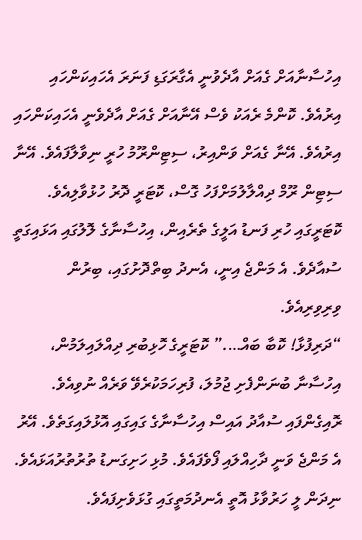އިހުސާނާއަށް ގެއަށް އާދެވުނީ އެގާރަގަޑި ފަނަރަ އެހައިކަންހައި އިރުއެވެ. ކޮންމެ ރެއަކު ވެސް އޭނާއަށް ގެއަށް އާދެވެނީ އެހައިކަންހައި އިރުއެވެ. އޭނާ ގެއަށް ވަންއިރު، ސިޓިންރޫމު ހުރީ ނިވާލާފައެވެ. އޭނާ ސިޓިން ރޫމް ދިއްލާލުމަށްފަހު ގޮސް، ކޮޓަރީ ދޮރު ހުޅުވާލިއެވެ. ކޮޓަރީގައި ހުރި ފަނޑު އަލީގެ ތެރެއިން، އިހުސާނާގެ ލޮލުގައި އަޅައިގަތީ ސުއާދެވެ. އެ މަންޖެ އިނީ، އެނދު ބިތްދޮށުގައި، ބިރުން ވިރިވިރިއެވެ.
“ދަރިފުޅާ! ކޮބާ ބައް….” ކޮޓަރީގެ ހޮޅިބުރި ދިއްލައިލަމުން، އިހުސާނާ ބުނަންފެށި ޖުމުލަ، ފުރިހަމަކުރެވޭ ވަރެއް ނުވިއެވެ. ރޮއިގެންފައި ސުއާދު އައިސް އިހުސާނާގެ ގައިގައި އޮޅުލައިގަތެވެ. އޭރު އެ މަންޖެ ވަނީ ދާހިއްލައި ފޯވެފައެވެ. މުޅި ހަށިގަނޑު ތުރުތުރުއަޅައެވެ. ނިދަން ލީ ހަރުވާޅު އޮތީ އެނދުމަތީގައި ގުޅަވެށިފައެވެ.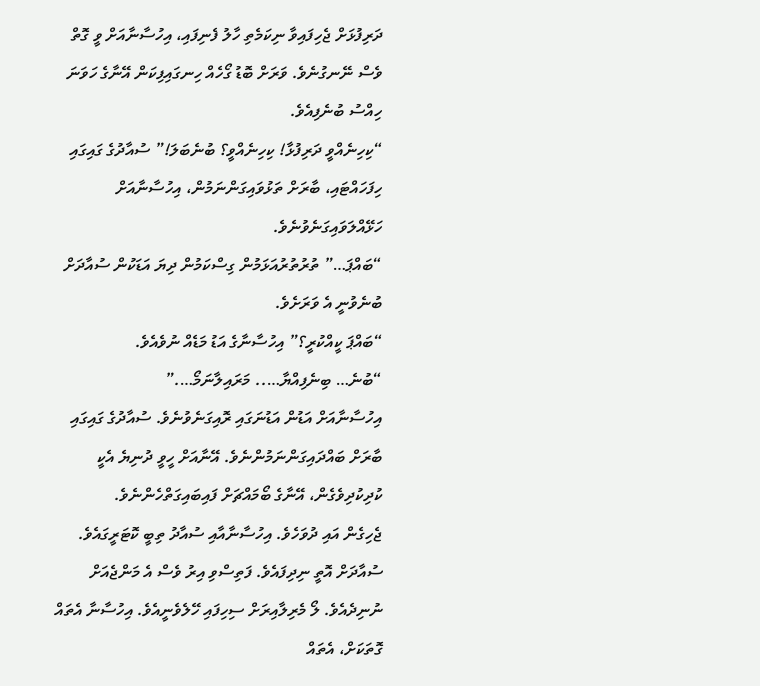ދަރިފުޅަށް ޖެހިފައިވާ ނިކަމެތި ހާލު ފެނިފައި، އިހުސާނާއަށް ވީ ގޮތް ވެސް ނޭނގުނެވެ. ވަރަށް ބޮޑު ގޯހެއް ހިނގައިފިކަން އޭނާގެ ހަވަނަ ހިއްސު ބުނެފިއެވެ.
“ކިހިނެއްވީ ދަރިފުޅާ! ކިހިނެއްވީ؟ ބުނެބަލަ!” ސުއާދުގެ ގައިގައި ހިފަހައްޓައި، ބާރަށް ތަޅުވައިގަންނަމުން، އިހުސާނާއަށް ހަޅޭއްލަވައިގަނެވުނެވެ.
“ބައްޕަ…” ތުރުތުރުއަޅަމުން ގިސްކަމުން ދިޔަ އަޑަކުން ސުއާދަށް ބުނެވުނީ އެ ވަރަށެވެ.
“ބައްޕަ ކީއްކުރީ؟” އިހުސާނާގެ އަޑު މަޑެއް ނުވެއެވެ.
“ބުނެ… ބިނެފިއްޔާ….. މަރައިލާނަމޯ….”
އިހުސާނާއަށް އަޑުން އަޑުނަގައި ރޮއިގަނެވުނެވެ. ސުއާދުގެ ގައިގައި ބާރަށް ބައްދައިގަންނަމުންނެވެ. އޭނާއަށް ހީވީ ދުނިޔެ އެކީ ކުދިކުދިވެގެން، އޭނާގެ ބޯމައްޗަށް ފައިބައިގަތްހެންނެވެ.
ޖެހިގެން އައި ދުވަހެވެ. އިހުސާނާއާއި ސުއާދު ތިބީ ކޮޓަރީގައެވެ. ސުއާދަށް އޮތީ ނިދިފައެވެ. ފަތިސްވި އިރު ވެސް އެ މަންޖެއަށް ނުނިދެއެވެ. ލޯ މެރިލާއިރަށް ސިހިފައި ހޭލެވެނީއެވެ. އިހުސާނާ އެތައް ގޮތަކަށް، އެތައް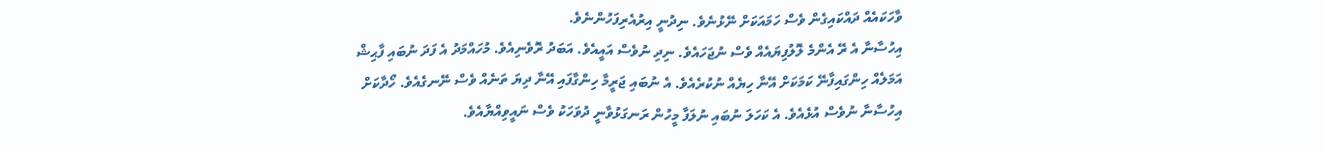ވާހަކައެއް ދައްކައިގެން ވެސް ހަމައަކަށް ނޭޅުނެވެ. ނިދުނީ އިރުއެރިފަހުންނެވެ.
އިހުސާނާ އެ ރޭ އެންމެ ލޮލުފިޔައެއް ވެސް ނުޖަހައެވެ. ނިދި ނުވެސް އައީއެވެ. އަބަދު ރޮވެނިއެވެ. މުހައްމަދު އެ ފަދަ ނުބައި ފާޙިޝް އަމަލެއް ހިންގައިފާނޭ ކަމަކަށް އޭނާ ހިޔެއް ނުކުރެއެވެ. އެ ނުބައި ޖަރީމާ ހިންގާފައި އޭނާ ދިޔަ ތަނެއް ވެސް ނޭނގެއެވެ. ހޯދާކަށް އިހުސާނާ ނުވެސް އުޅެއެވެ. އެ ކަހަލަ ނުބައި ނުލަފާ މީހުން ރަނގަޅުވާނީ ދުވަހަކު ވެސް ނައީވިއްޔާއެވެ.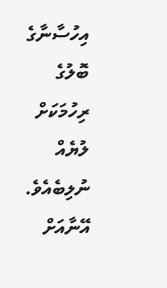އިހުސާނާގެ ބޮލުގެ ރިހުމަކަށް ލުޔެއް ނުލިބެއެވެ. އޭނާއަށް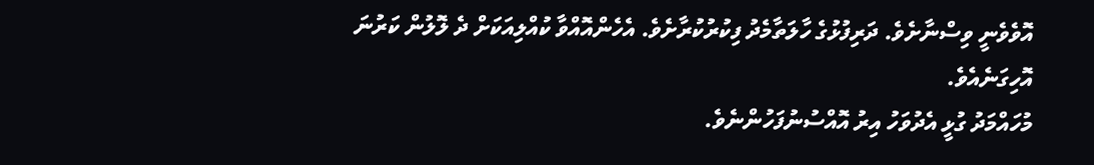އޮވެވެނީ ވިސްނާށެވެ. ދަރިފުޅުގެ ހާލަތާމެދު ފިކުރުކުރާށެވެ. އެހެންއޮއްވާ ކުއްލިއަކަށް ދެ ލޮލުން ކަރުނަ އޮހިގަނެއެވެ.
މުހައްމަދު ގުޅީ އެދުވަހު އިރު އޮއްސުނުފަހުންނެވެ.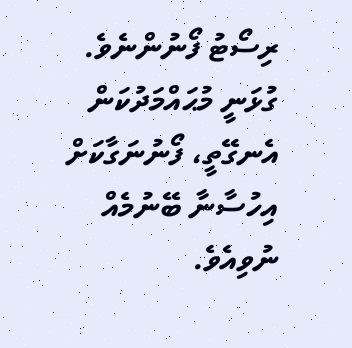ރިސޯޓު ފޯނުންނެވެ. ގުޅަނީ މުޙައްމަދުކަން އެނގޭތީ، ފޯނުނަގާކަށް އިހުސާނާ ބޭނުމެއް ނުވިއެވެ.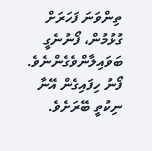ތިންވަނަ ފަހަރަށް ގުޅުމުން، ފޯނުނެގީ ބަވައިލާންވެގެންނެވެ. ފޯނު ހިފައިގެން އޭނާ ނިކުތީ ބޭރަށެވެ.